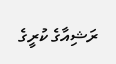ރަޝިއާގެ ކުރީގެ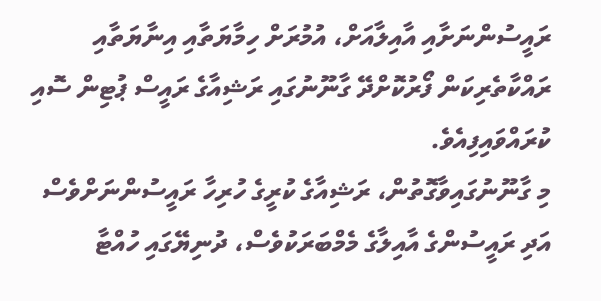ރައީސުންނަށާއި އާއިލާއަށް، އުމުރަށް ހިމާޔަތާއި އިނާޔަތާއި ރައްކާތެރިކަން ފޯރުކޮށްދޭ ގާނޫނުގައި ރަޝިއާގެ ރައީސް ޕުޓިން ސޮއި ކުރައްވައިފިއެވެ.
މި ގާނޫނުގައިވާގޮތުން، ރަޝިއާގެ ކުރީގެ ހުރިހާ ރައީސުންނަށްވެސް އަދި ރައީސުންގެ އާއިލާގެ މެމްބަރަކުވެސް، ދުނިޔޭގައި ހުއްޓާ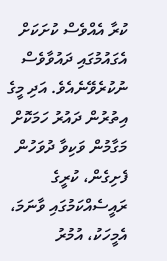ކުރާ އެއްވެސް ކުށަކަށް އެގައުމުގައި ދައުވާވެސް ނުކުރެވޭނެއެވެ. އަދި މީގެ އިތުރުން ދައުރު ހަމަކޮށް މަގާމުން ވަކިވާ ދުވަހުން ފެށިގެން، ކުރީގެ ރައީސެއްކަމުގައި ވާނަމަ، އެމީހަކު، އުމުރު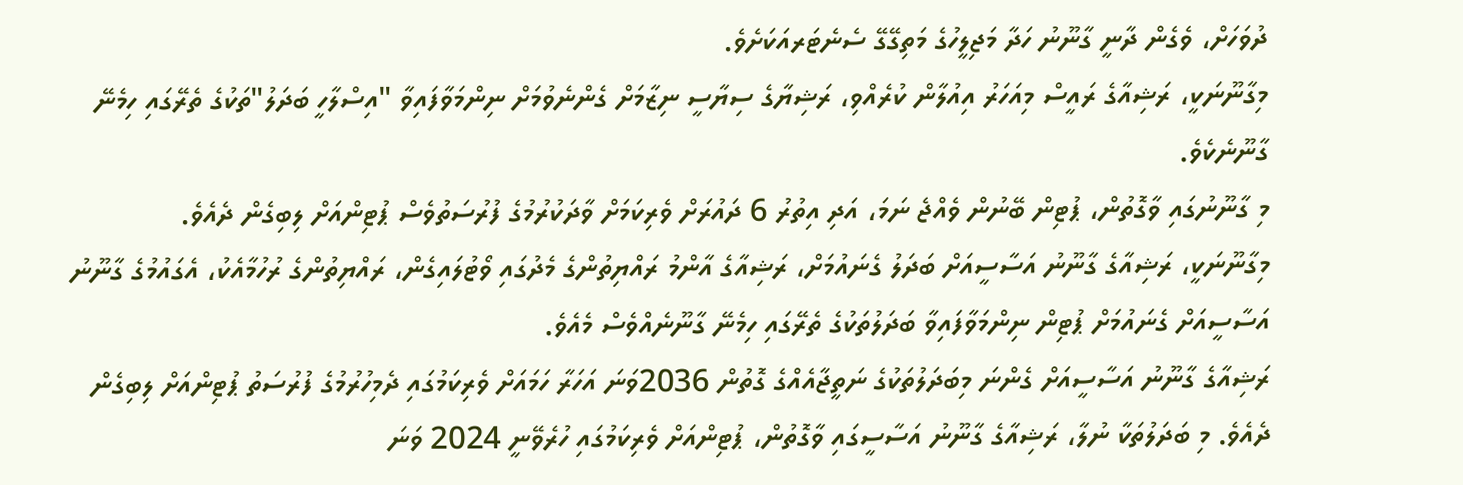ދުވަހަށް، ވެގެން ދާނީ ގާނޫނު ހަދާ މަޖިލީހުގެ މަތިގޭގޭ ސެނެޓަރއަކަށެވެ.
މިގާނޫނަކީ، ރަޝިއާގެ ރައީސް މިއަހަރު އިއުލާން ކުރެއްވި، ރަޝިޔާގެ ސިޔާސީ ނިޒާމަށް ގެންނެވުމަށް ނިންމަވާފައިވާ "އިސްލާހީ ބަދަލު"ތަކުގެ ތެރޭގައި ހިމެނޭ ގާނޫނެކެވެ.
މި ގާނޫނުގައި ވާގޮތުން، ޕުޓިން ބޭނުން ވެއްޖެ ނަމަ، އަދި އިތުރު 6 ދައުރަށް ވެރިކަމަށް ވާދަކުރުމުގެ ފުރުސަތުވެސް ޕުޓިންއަށް ލިބިގެން ދެއެވެ.
މިގާނޫނަކީ، ރަޝިއާގެ ގާނޫނު އަސާސީއަށް ބަދަލު ގެނައުމަށް، ރަޝިއާގެ އާންމު ރައްޔިތުންގެ މެދުގައި ވޯޓުލައިގެން، ރައްޔިތުންގެ ރުހުމާއެކު، އެގައުމުގެ ގާނޫނު އަސާސީއަށް ގެނައުމަށް ޕުޓިން ނިންމަވާފައިވާ ބަދަލުތަކުގެ ތެރޭގައި ހިމެނޭ ގާނޫނެއްވެސް މެއެވެ.
ރަޝިއާގެ ގާނޫނު އަސާސީއަށް ގެންނަ މިބަދަލުތަކުގެ ނަތީޖާއެއްގެ ގޮތުން 2036ވަނަ އަހަރާ ހަމައަށް ވެރިކަމުގައި ދެމިހުރުމުގެ ފުރުސަތު ޕުޓިންއަށް ލިބިގެން ދެއެވެ. މި ބަދަލުތަކާ ނުލާ، ރަޝިއާގެ ގާނޫނު އަސާސީގައި ވާގޮތުން، ޕުޓިންއަށް ވެރިކަމުގައި ހުރެވޭނީ 2024 ވަނަ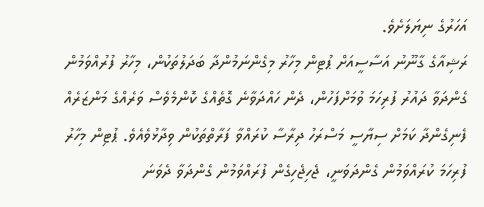އަހަރުގެ ނިޔަލަށެވެ.
ރަޝިއާގެ ގާނޫނު އަސާސީއަށް ޕުޓިން މިހާރު މިގެންނަމުންދާ ބަދަލުތަކުން، މިހާރު ފުރުއްވަމުން ގެންދަވާ ދައުރު ފުރިހަމަ ވުމަށްފަހުން، ދެން ހައްދަވާނެ ގޮތެއްގެ ކޮންމެވެސް ވަރެއްގެ މަންޒަރެއް ފެނިގެންދާ ކަމަށް ސިޔާސީ މަސްރަހު ދިރާސާ ކުރައްވާ ފަރާތްތަކުން ވިދާޅުވެއެވެ. ޕުޓިން މިހާރު ފުރިހަމަ ކުރައްވަމުން ގެންދަވަނީ، ޖެހިޖެހިގެން ފުރައްވަމުން ގެންދަވާ ދެވަނަ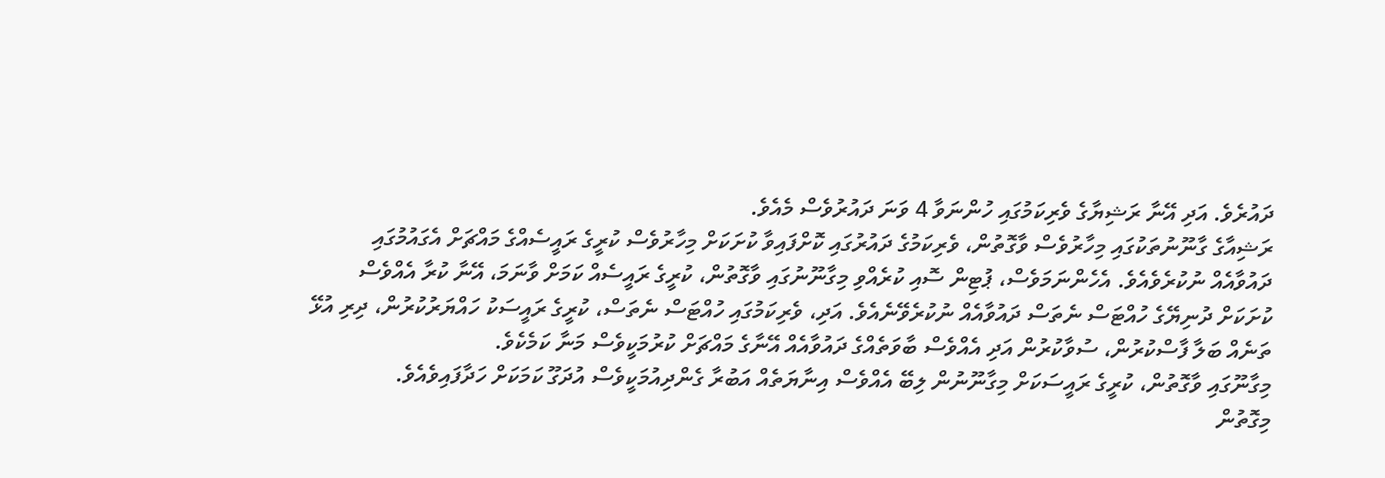ދައުރެވެ. އަދި އޭނާ ރަޝިޔާގެ ވެރިކަމުގައި ހުންނަވާ 4 ވަނަ ދައުރުވެސް މެއެވެ.
ރަޝިއާގެ ގާނޫނުތަކުގައި މިހާރުވެސް ވާގޮތުން، ވެރިކަމުގެ ދައުރުގައި ކޮށްފައިވާ ކުށަކަށް މިހާރުވެސް ކުރީގެ ރައީސެއްގެ މައްޗަށް އެގައުމުގައި ދައުވާއެއް ނުކުރެވެއެވެ. އެހެންނަމަވެސް، ޕުޓިން ސޮއި ކުރެއްވި މިގާނޫނުގައި ވާގޮތުން، ކުރީގެ ރައީސެއް ކަމަށް ވާނަމަ، އޭނާ ކުރާ އެއްވެސް ކުށަކަށް ދުނިޔޭގެ ހުއްޓަސް ނެތަސް ދައުވާއެއް ނުކުރެވޭނެއެވެ. އަދި، ވެރިކަމުގައި ހުއްޓަސް ނެތަސް، ކުރީގެ ރައީސަކު ހައްޔަރުކުރުން، ދިރި އުޅޭ ތަނެއް ބަލާ ފާސްކުރުން، ސުވާކުރުން އަދި އެއްވެސް ބާވަތެއްގެ ދައުވާއެއް އޭނާގެ މައްޗަށް ކުރުމަކީވެސް މަނާ ކަމެކެވެ.
މިގާނޫގައި ވާގޮތުން، ކުރީގެ ރައީސަކަށް މިގާނޫނުން ލިބޭ އެއްވެސް އިނާޔަތެއް އަބުރާ ގެންދިއުމަކީވެސް އުދަގޫ ކަމަކަށް ހަދާފައިވެއެވެ.
މިގޮތުން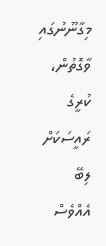މިގާނޫނުގައި ވާގޮތުން، ކުރީގެ ރައީސަކަށް ލިބޭ އެއްވެސް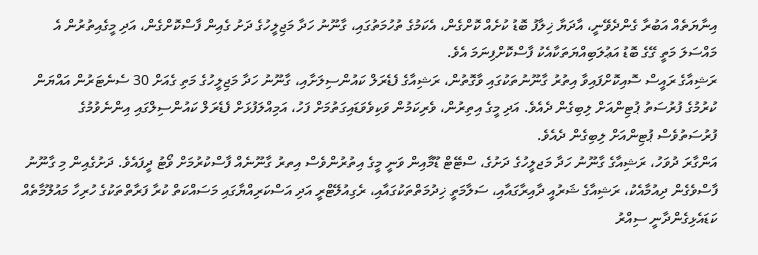އިނާޔަތެއް އަބުރާ ގެންދެވޭނީ، އާދަޔާ ޚިލާފު ބޮޑު ކުށެއް ކޮށްގެން، އެކަމުގެ ތުހުމަތުގައި، ގާނޫނު ހަދާ މަޖިލީހުގެ ދަށު ގެއިން ފާސްކޮށްގެން، އަދި މީގެއިތުރުން އެ މައްސަލަ މަތީ ގޭގެ ބޮޑު އަޢުލަބިއްޔަތަކާއެކު ފާސްކޮށްފިނަމަ އެވެ.
ރަޝިއާގެ ރައީސް ސޮއިކޮށްފައިވާ އިތުރު ގާނޫނުތަކުގައި ވާގޮތުން، ރަޝިއާގެ ފެޑެރަލް ކައުންސިލަށާއި، ގާނޫނު ހަދާ މަޖިލީހުގެ މަތި ގެއަށް 30 ސެނެޓަރުން އައްޔަން ކުރުމުގެ ފުރުސަތު ޕުޓިންއަށް ލިބިގެން ދެއެވެ. އަދި މީގެ އިތިރުން، ވެރިކަމުން ވަކިވެވަޑައިގަތުމަށް ފަހު، އަމިއްލަފުޅަށް ފެޑެރަލް ކައުންސިލްގައި އިންނެވުމުގެ ފުރުސަތުވެސް ޕުޓިންއަށް ލިބިގެން ދެއެވެ.
އަންގާރަ ދުވަހު، ރަޝިއާގެ ގާނޫނު ހަދާ މަޖލީހުގެ ދަށުގެ، ސްޓޭޓް ޑޫމާއިން ވަނީ މީގެ އިތުރުންވެސް އިތރު ގާނޫނެއް ފާސްކުރުމަށް ވޯޓު ދީފައެވެ. ދަށުގެއިން މި ގާނޫނު ފާސްވެގެން ދިއުމާއެކު، ރަޝިއާގެ ޝަރުއީ ދާއިރާގައާއި، ސަލާމަތީ ޚިދުމަތްތަކުގައާއި، ރެގިއުލޭޓްރީ އަދި އަސްކަރިއްޔާގައި މަސައްކަތް ކުރާ ފަރާތްތަކުގެ ހުރިހާ މައުލޫމާތެއް ކަޑައެޅިގެންދާނީ ސިއްރު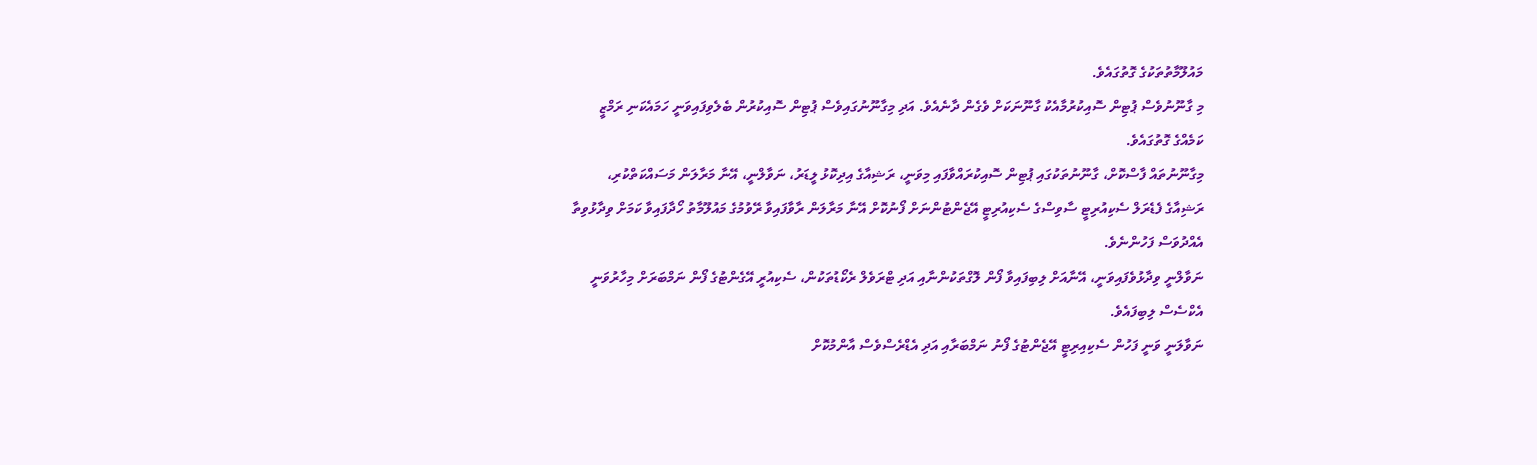މައުލޫމާތުތަކުގެ ގޮތުގައެވެ.
މި ގާނޫނުވެސް ޕުޓިން ސޮއިކުރުމާއެކު ގާނޫނަކަށް ވެގެން ދާނެއެވެ. އަދި މިގާނޫނުގައިވެސް ޕުޓިން ސޮއިކުރުން ބެލެވިފައިވަނީ ހަމައެކަނި ރަމްޒީ ކަމެއްގެ ގޮތުގައެވެ.
މިގާނޫނުތައް ފާސްކޮށް، ގާނޫނުތަކުގައި ޕުޓިން ސޮއިކުރައްވާފައި މިވަނީ، ރަޝިއާގެ އިދިކޮޅު ލީޑަރު، ނަވާލްނީ، އޭނާ މަރާލަން މަސައްކަތްކުރި، ރަޝިއާގެ ފެޑެރަލް ސެކިއުރިޓީ ސާވިސްގެ ސެކިއުރިޓީ އޭޖެންޓުންނަށް ފޯނުކޮށް އޭނާ މަރާލަން ރާވާފައިވާ ރޭވުމުގެ މައުލޫމާތު ހޯދާފައިވާ ކަމަށް ވިދާޅުވިތާ އެއްދުވަސް ފަހުންނެވެ.
ނަވާލްނީ ވިދާޅުވެފައިވަނީ، އޭނާއަށް ލިބިފައިވާ ފޯން ލޮގްތަކުންނާއި އަދި ޓްރަވެލް ރެކޯޑުތަކުން، ސެކިއުރީ އޭގެންޓުގެ ފޯން ނަމްބަރަށް މިހާރުވަނީ އެކްސެސް ލިބިފައެވެ.
ނަވާލަނީ ވަނީ ފަހުން ސެކިއިރިޓީ އޭޖެންޓުގެ ފޯނު ނަމްބަރާއި އަދި އެޑްރެސްވެސް އާންމުކޮށް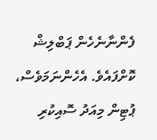ފެންނާނެހެން ޕަބްލިޝް ކޮށްފައެވެ. އެހެންނަމަވެސް، ޕުޓިން މިއަދު ސޮއިކުރި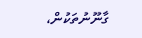ގާނޫނުތަކުން،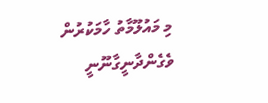މި މައުލޫމާތު ހާމަކުރުން ވެގެންދާނީގާނޫނީ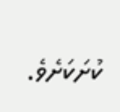ކުށަކަށެވެ.